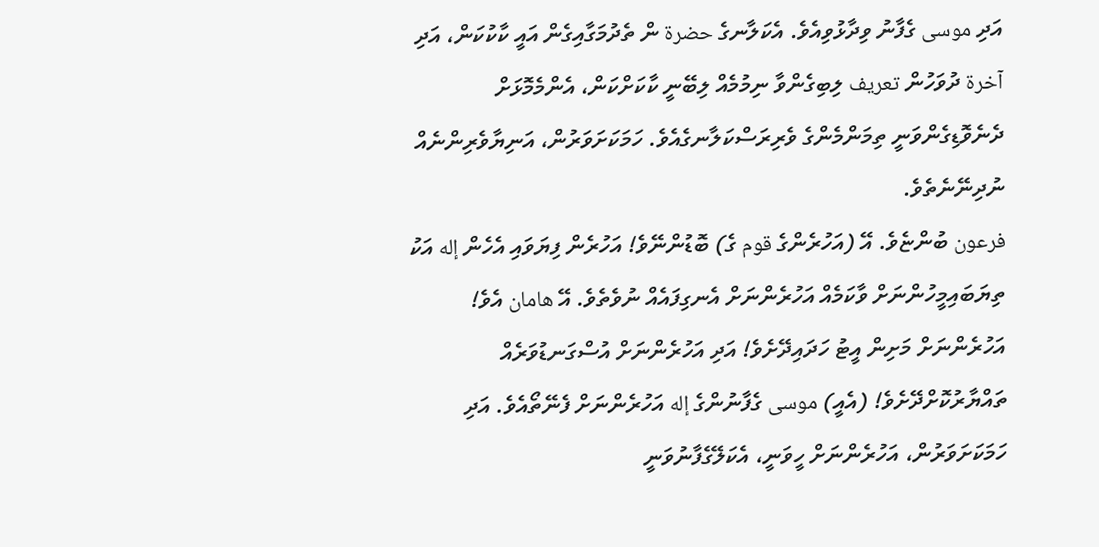އަދި موسى ގެފާނު ވިދާޅުވިއެވެ. އެކަލާނގެ حضرة ން ތެދުމަގާއިގެން އައީ ކާކުކަން، އަދި آخرة ދުވަހުން تعريف ލިބިގެންވާ ނިމުމެއް ލިބޭނީ ކާކަށްކަން، އެންމެމޮޅަށް ދެނެވޮޑިގެންވަނީ ތިމަންމެންގެ ވެރިރަސްކަލާނގެއެވެ. ހަމަކަށަވަރުން، އަނިޔާވެރިންނެއް ނުދިނޭނެތެވެ.
فرعون ބުންޏެވެ. އޭ (އަހުރެންގެ قوم ގެ) ބޮޑުންނޭވެ! އަހުރެން ފިޔަވައި އެހެން إله އަކު ތިޔަބައިމީހުންނަށް ވާކަމެއް އަހުރެންނަށް އެނގިފައެއް ނުވެތެވެ. އޭ هامان އެވެ! އަހުރެންނަށް މަށިން އީޓު ހަދައިދޭށެވެ! އަދި އަހުރެންނަށް އުސްގަނޑުވަރެއް ތައްޔާރުކޮށްދޭށެވެ! (އެއީ) موسى ގެފާނުންގެ إله އަހުރެންނަށް ފެނޭތޯއެވެ. އަދި ހަމަކަށަވަރުން، އަހުރެންނަށް ހީވަނީ، އެކަލޭގެފާނުވަނީ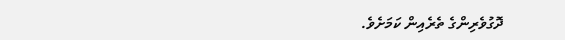ދޮގުވެރިންގެ ތެރެއިން ކަމަށެވެ.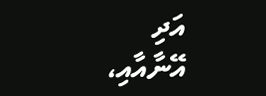އަދި އޭނާއާއި،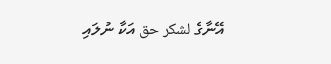އޭނާގެ لشكر حق އަކާ ނުލައި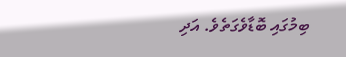ބިމުގައި ބޮޑާވެގަތެވެ. އަދި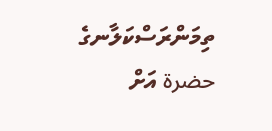ތިމަންރަސްކަލާނގެ حضرة އަށް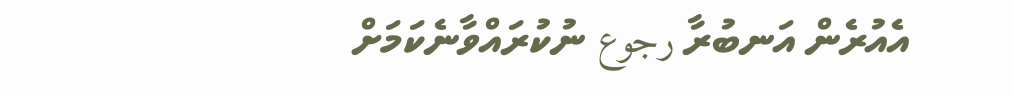އެއުރެން އަނބުރާ رجوع ނުކުރައްވާނެކަމަށް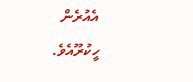އެއުރެން ހީކުރޫއެވެ.